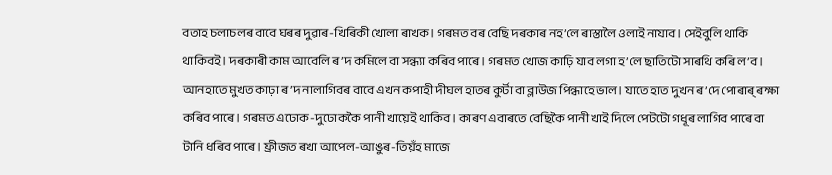বতাহ চলাচলৰ বাবে ঘৰৰ দুৱাৰ-খিৰিকী খোলা ৰাখক। গৰমত বৰ বেছি দৰকাৰ নহ’লে ৰাস্তালৈ ওলাই নাযাব। সেইবুলি থাকি থাকিবই। দৰকাৰী কাম আবেলি ৰ’দ কমিলে বা সন্ধ্যা কৰিব পাৰে। গৰমত খোজ কাঢ়ি যাব লগা হ’লে ছাতিটো সাৰথি কৰি ল’ব। আনহাতে মুখত কাঢ়া ৰ’দ নালাগিবৰ বাবে এখন কপাহী দীঘল হাতৰ কুৰ্টা বা ব্লাউজ পিন্ধাহে ভাল। যাতে হাত দুখন ৰ’দে পোৰাৰ্ ৰক্ষা কৰিব পাৰে। গৰমত এঢোক-দুঢোককৈ পানী খায়েই থাকিব। কাৰণ এবাৰতে বেছিকৈ পানী খাই দিলে পেটটো গধূৰ লাগিব পাৰে বা টানি ধৰিব পাৰে। ফ্ৰীজত ৰখা আপেল-আঙুৰ-তিয়ঁহ মাজে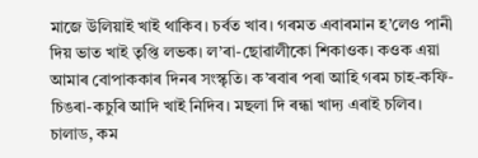মাজে উলিয়াই খাই থাকিব। চৰ্বত খাব। গৰমত এবাৰমান হ’লেও পানী দিয় ভাত খাই তৃপ্তি লভক। ল’ৰা-ছোৱালীকো শিকাওক। কওক এয়া আমাৰ বোপাককাৰ দিনৰ সংস্কৃতি। ক’ৰবাৰ পৰা আহি গৰম চাহ-কফি-চিঙৰা-কচুৰি আদি খাই নিদিব। মছলা দি ৰন্ধা খাদ্য এৰাই চলিব। চালাড, কম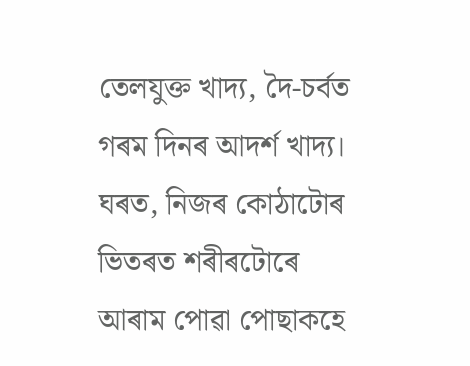তেলযুক্ত খাদ্য, দৈ-চৰ্বত গৰম দিনৰ আদৰ্শ খাদ্য। ঘৰত, নিজৰ কোঠাটোৰ ভিতৰত শৰীৰটোৰে আৰাম পোৱা পোছাকহে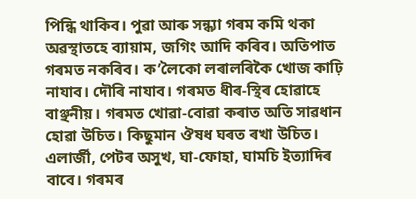পিন্ধি থাকিব। পুৱা আৰু সন্ধ্যা গৰম কমি থকা অৱস্থাতহে ব্যায়াম, জগিং আদি কৰিব। অতিপাত গৰমত নকৰিব। ক’লৈকো লৰালৰিকৈ খোজ কাঢ়ি নাযাব। দৌৰি নাযাব। গৰমত ধীৰ-স্থিৰ হোৱাহে বাঞ্ছনীয়। গৰমত খোৱা-বোৱা কৰাত অতি সাৱধান হোৱা উচিত। কিছুমান ঔষধ ঘৰত ৰখা উচিত। এলাৰ্জী, পেটৰ অসুখ, ঘা-ফোহা, ঘামচি ইত্যাদিৰ বাবে। গৰমৰ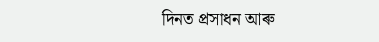দিনত প্ৰসাধন আৰু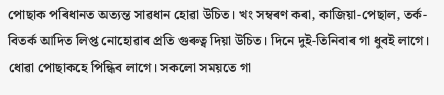পোছাক পৰিধানত অত্যন্ত সাৱধান হোৱা উচিত। খং সম্বৰণ কৰা, কাজিয়া-পেছাল, তৰ্ক-বিতৰ্ক আদিত লিপ্ত নোহোৱাৰ প্ৰতি গুৰুত্ব দিয়া উচিত। দিনে দুই-তিনিবাৰ গা ধুবই লাগে। ধোৱা পোছাকহে পিন্ধিব লাগে। সকলো সময়তে গা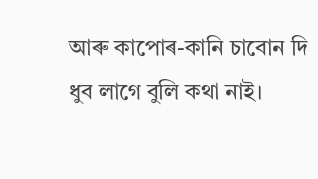আৰু কাপোৰ-কানি চাবোন দি ধুব লাগে বুলি কথা নাই।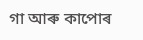গা আৰু কাপোৰ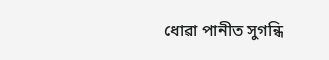ধোৱা পানীত সুগন্ধি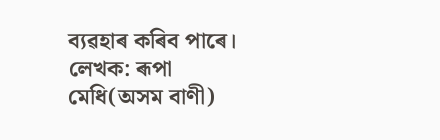ব্যৱহাৰ কৰিব পাৰে। লেখক: ৰূপা মেধি(অসম বাণী)